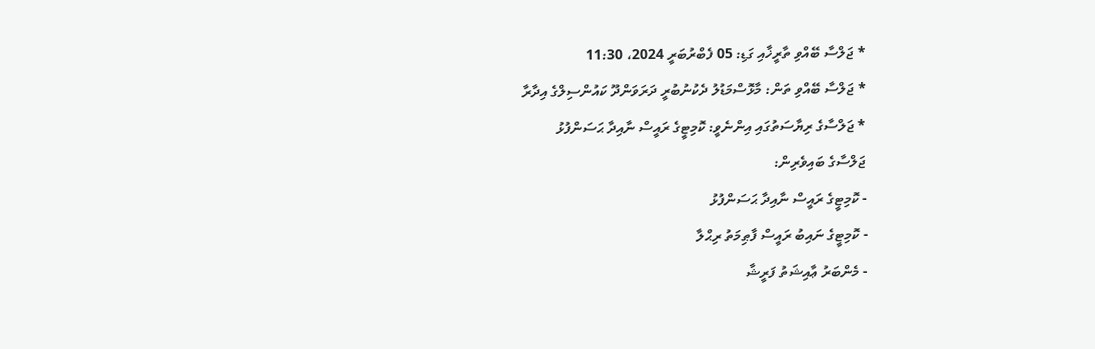* ޖަލްސާ ބޭއްވި ތާރީޚާއި ގަޑި: 05 ފެބްރުބަރީ 2024، 11:30
* ޖަލްސާ ބޭއްވި ތަން: މާޅޮސްމަޑުލު ދެކުނުބުރީ ދަރަވަންދޫ ކައުންސިލްގެ އިދާރާ
* ޖަލްސާގެ ރިޔާސަތުގައި އިންނެވީ: ކޮމިޓީގެ ރައީސް ނާއިދާ ޙަސަންފުޅު
ޖަލްސާގެ ބައިވެރިން:
- ކޮމިޓީގެ ރައީސް ނާއިދާ ޙަސަންފުޅު
- ކޮމިޓީގެ ނައިބު ރައީސް ފާޠިމަތު ރިޙްލާ
- މެންބަރު ޢާއިޝަތު ފަރީޝާ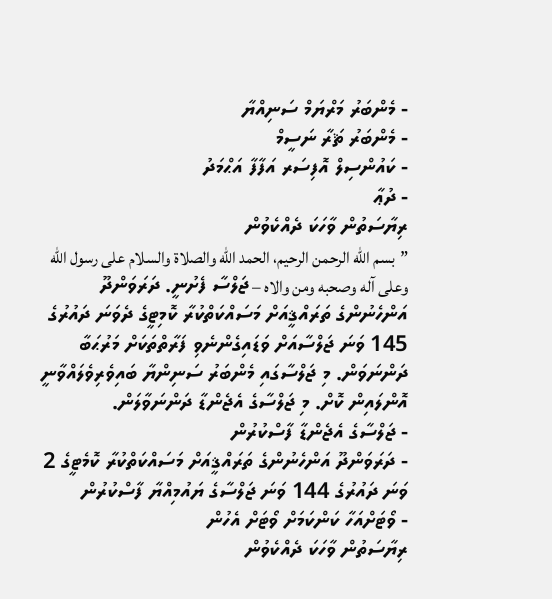- މެންބަރު މަރްޔަމް ސަނިއްޔާ
- މެންބަރު ޘަރާ ނަސީމް
- ކައުންސިލް އޮފިސަރ އަފާފާ އަޙްމަދު
- ދުޢާ
ރިޔާސަތުން ވާހަކަ ދެއްކެވުން
”بسم الله الرحمن الرحيم، الحمد الله والصلاة والسلام على رسول الله وعلى آله وصحبه ومن والاه – ޖަލްސާ ފެށުނީ. ދަރަވަންދޫ އަންހެނުންގެ ތަރައްޤީއަށް މަސައްކަތްކުރާ ކޮމިޓީގެ ދެވަނަ ދައުރުގެ 145 ވަނަ ޖަލްސާއަށް ވަޑައިގެންނެވި ފަރާތްތަކަށް މަރުޙަބާ ދަންނަވަން. މި ޖަލްސާގައި މެންބަރު ސަނިންޔާ ބައިވެރިވެލައްވާނީ އޮންލައިން ކޮށް. މި ޖަލްސާގެ އެޖެންޑާ ދަންނަވާލަން.
- ޖަލްސާގެ އެޖެންޑާ ފާސްކުރުން
- ދަރަވަންދޫ އަންހެނުންގެ ތަރައްޤީއަށް މަސައްކަތްކުރާ ކޮމެޓީގެ 2 ވަނަ ދައުރުގެ 144 ވަނަ ޖަލްސާގެ ޔައުމިއްޔާ ފާސްކުރުން
- ވޯޓަށްއަހާ ކަންކަމަށް ވޯޓަށް އެހުން
ރިޔާސަތުން ވާހަކަ ދެއްކެވުން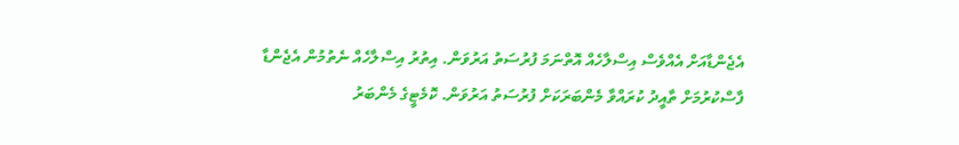އެޖެންޑާއަށް އެއްވެސް އިސްލާހެއް އޮތްނަމަ ފުރުސަތު އަރުވަން. އިތުރު އިސްލާހެއް ނެތުމުން އެޖެންޑާ ފާސްކުރުމަށް ތާއީދު ކުރައްވާ މެންބަރަކަށް ފުރުސަތު އަރުވަން. ކޮމެޓީގެ މެންބަރު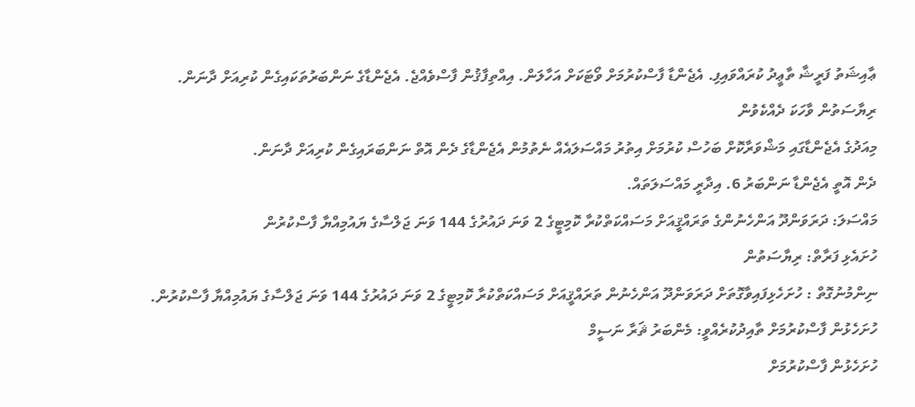ޢާއިޝަތު ފަރީޝާ ތާޢީދު ކުރައްވައިފި. އެޖެންޑާ ފާސްކުރުމަށް ވޯޓަކަށް އަހާލަން. އިއްތިފާޤުން ފާސްވެއްޖެ. އެޖެންޑާގެ ނަންބަރުތަކައިގެން ކުރިއަށް ދާނަން.
ރިޔާސަތުން ވާހަކަ ދެއްކެވުން
މިއަދުގެ އެޖެންޑާގައި މަޝްވަރާކޮށް ބަހުސް ކުރުމަށް އިތުރު މައްސަލައެއް ނެތުމުން އެޖެންޑާގެ ދެން އޮތް ނަންބަރައިގެން ކުރިއަށް ދާނަން.
ދެން އޮތީ އެޖެންޑާ ނަންބަރު 6. އިދާރީ މައްސަލަތައް.
މައްސަލަ: ދަރަވަންދޫ އަންހެނުންގެ ތަރައްޤީއަށް މަސައްކަތްކުރާ ކޮމިޓީގެ 2 ވަނަ ދައުރުގެ 144 ވަނަ ޖަލްސާގެ ޔައުމިއްޔާ ފާސްކުރުން
ހުށައެޅި ފަރާތް: ރިޔާސަތުން
ނިންމުނުގޮތް : ހުށަހެޅިފައިވާގޮތަށް ދަރަވަންދޫ އަންހެނުން ތަރައްޤީއަށް މަސައްކަތްކުރާ ކޮމިޓީގެ 2 ވަނަ ދައުރުގެ 144 ވަނަ ޖަލްސާގެ ޔައުމިއްޔާ ފާސްކުރުން.
ހުށަހެޅުން ފާސްކުރުމަށް ތާއިދުކުރެއްވީ: މެންބަރު ޘަރާ ނަސީމް
ހުށަހެޅުން ފާސްކުރުމަށް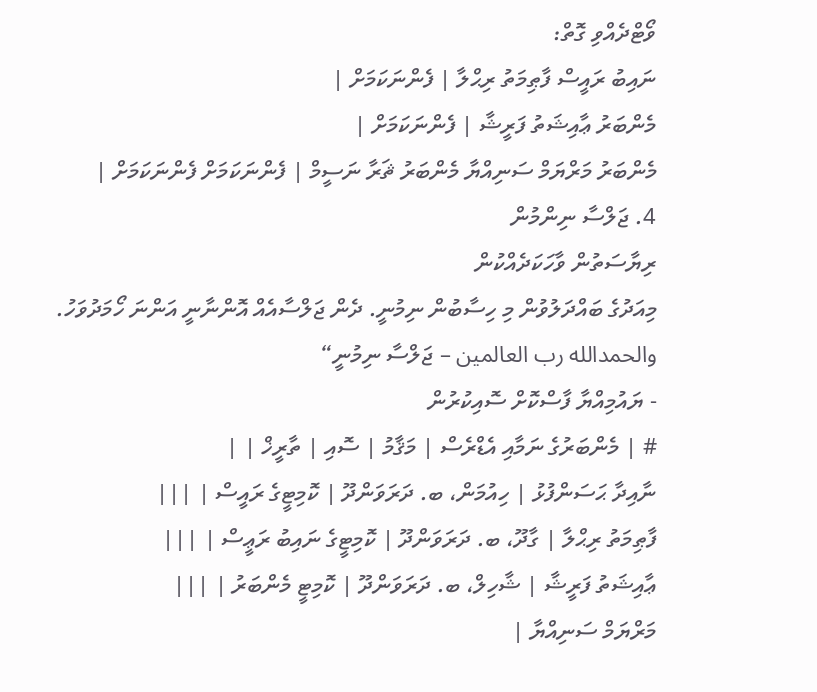ވޯޓްދެއްވި ގޮތް:
ނައިބު ރައީސް ފާޠިމަތު ރިޙްލާ | ފެންނަކަމަށް |
މެންބަރު ޢާއިޝަތު ފަރީޝާ | ފެންނަކަމަށް |
މެންބަރު މަރްޔަމް ސަނިއްޔާ މެންބަރު ޘަރާ ނަސީމް | ފެންނަކަމަށް ފެންނަކަމަށް |
4. ޖަލްސާ ނިންމުން
ރިޔާސަތުން ވާހަކަދެއްކުން
މިއަދުގެ ބައްދަލުވުން މި ހިސާބުން ނިމުނީ. ދެން ޖަލްސާއެއް އޮންނާނީ އަންނަ ހޯމަދުވަހު. والحمدالله رب العالمين – ޖަލްސާ ނިމުނީ“
- ޔައުމިއްޔާ ފާސްކޮށް ސޮއިކުރުން
# | މެންބަރުގެ ނަމާއި އެޑްރެސް | މަޤާމު | ސޮއި | ތާރީޚް | |
ނާއިދާ ޙަސަންފުޅު | ހިއުމަން، ބ. ދަރަވަންދޫ | ކޮމިޓީގެ ރައީސް | |||
ފާޠިމަތު ރިޙްލާ | ގާދޫ، ބ. ދަރަވަންދޫ | ކޮމިޓީގެ ނައިބު ރަޢީސް | |||
ޢާއިޝަތު ފަރީޝާ | ޝާހިލް، ބ. ދަރަވަންދޫ | ކޮމިޓީ މެންބަރު | |||
މަރްޔަމް ސަނިއްޔާ |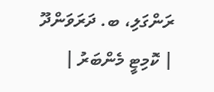ރަންގަލި، ބ. ދަރަވަންދޫ | ކޮމިޓީ މެންބަރު |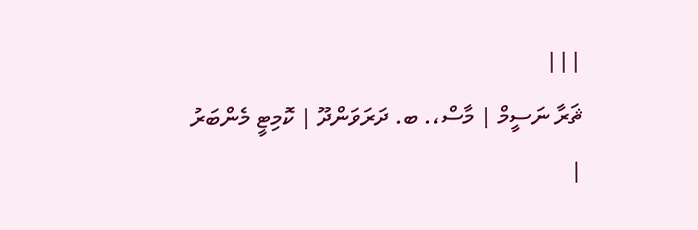|||
ޘަރާ ނަސީމް | މާސް،. ބ. ދަރަވަންދޫ | ކޮމިޓީ މެންބަރު |